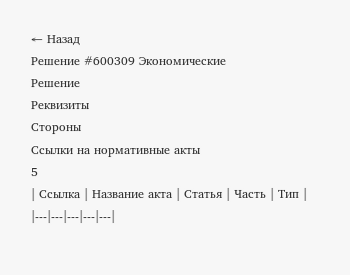← Назад
Решение #600309 Экономические
Решение
Реквизиты
Стороны
Ссылки на нормативные акты
5
| Ссылка | Название акта | Статья | Часть | Тип |
|---|---|---|---|---|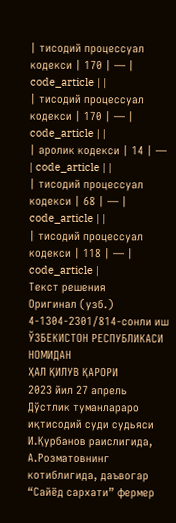| тисодий процессуал кодекси | 170 | — | code_article | |
| тисодий процессуал кодекси | 170 | — | code_article | |
| аролик кодекси | 14 | — | code_article | |
| тисодий процессуал кодекси | 68 | — | code_article | |
| тисодий процессуал кодекси | 118 | — | code_article |
Текст решения
Оригинал (узб.)
4-1304-2301/814-сонли иш
ЎЗБЕКИСТОН РЕСПУБЛИКАСИ НОМИДАН
ҲАЛ ҚИЛУВ ҚАРОРИ
2023 йил 27 апрель
Дўстлик туманлараро иқтисодий суди судьяси И.Қурбанов раислигида,
А.Розматовнинг котиблигида, даъвогар “Сайёд сархати” фермер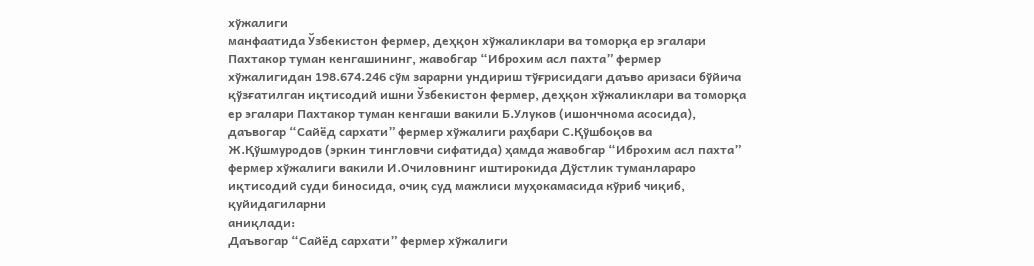хўжалиги
манфаатида Ўзбекистон фермер, деҳқон хўжаликлари ва томорқа ер эгалари
Пахтакор туман кенгашининг, жавобгар “Иброхим асл пахта” фермер
хўжалигидан 198.674.246 сўм зарарни ундириш тўғрисидаги даъво аризаси бўйича
қўзғатилган иқтисодий ишни Ўзбекистон фермер, деҳқон хўжаликлари ва томорқа
ер эгалари Пахтакор туман кенгаши вакили Б.Улуков (ишончнома асосида),
даъвогар “Сайёд сархати” фермер хўжалиги раҳбари С.Қўшбоқов ва
Ж.Қўшмуродов (эркин тингловчи сифатида) ҳамда жавобгар “Иброхим асл пахта”
фермер хўжалиги вакили И.Очиловнинг иштирокида Дўстлик туманлараро
иқтисодий суди биносида, очиқ суд мажлиси муҳокамасида кўриб чиқиб,
қуйидагиларни
аниқлади:
Даъвогар “Сайёд сархати” фермер хўжалиги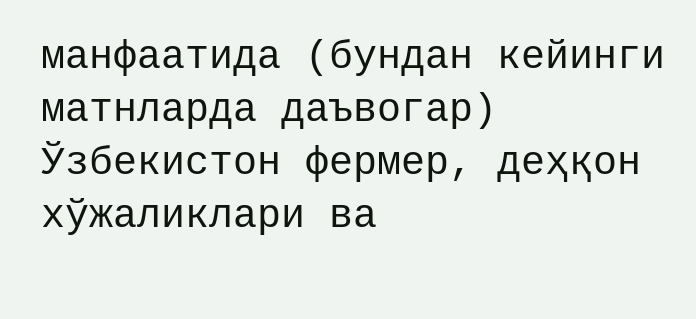манфаатида (бундан кейинги
матнларда даъвогар) Ўзбекистон фермер, деҳқон хўжаликлари ва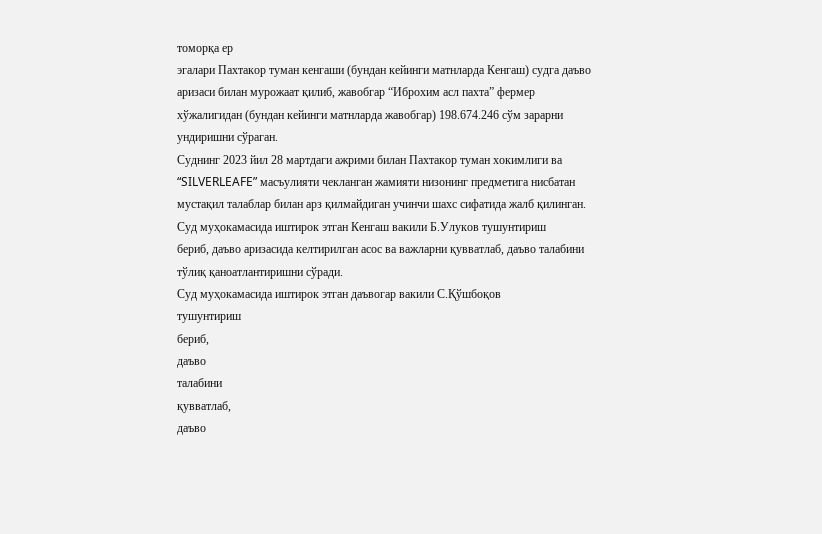томорқа ер
эгалари Пахтакор туман кенгаши (бундан кейинги матнларда Кенгаш) судга даъво
аризаси билан мурожаат қилиб, жавобгар “Иброхим асл пахта” фермер
хўжалигидан (бундан кейинги матнларда жавобгар) 198.674.246 сўм зарарни
ундиришни сўраган.
Суднинг 2023 йил 28 мартдаги ажрими билан Пахтакор туман хокимлиги ва
“SILVERLEAFE” масъулияти чекланган жамияти низонинг предметига нисбатан
мустақил талаблар билан арз қилмайдиган учинчи шахс сифатида жалб қилинган.
Суд муҳокамасида иштирок этган Кенгаш вакили Б.Улуков тушунтириш
бериб, даъво аризасида келтирилган асос ва важларни қувватлаб, даъво талабини
тўлиқ қаноатлантиришни сўради.
Суд муҳокамасида иштирок этган даъвогар вакили С.Қўшбоқов
тушунтириш
бериб,
даъво
талабини
қувватлаб,
даъво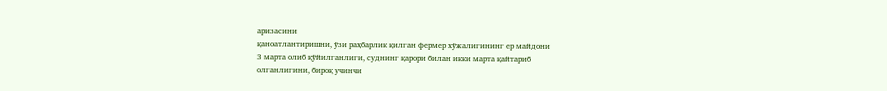аризасини
қаноатлантиришни, ўзи раҳбарлик қилган фермер хўжалигининг ер майдони
3 марта олиб қўйилганлиги, суднинг қарори билан икки марта қайтариб
олганлигини, бироқ учинчи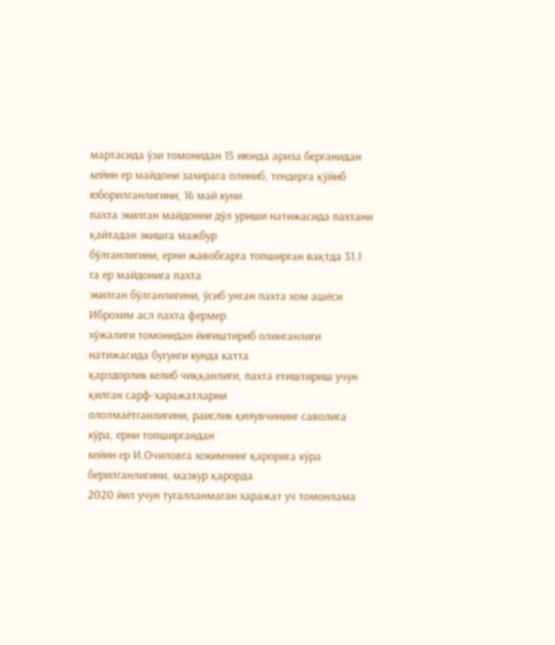мартасида ўзи томонидан 15 июнда ариза берганидан
кейин ер майдони захирага олиниб, тендерга қўйиб юборилганлигини, 16 май куни
пахта экилган майдонни дўл уриши натижасида пахтани қайтадан экишга мажбур
бўлганлигини, ерни жавобгарга топширган вақтда 31.1 га ер майдонига пахта
экилган бўлганлигини, ўсиб унган пахта хом ашёси Иброхим асл пахта фермер
хўжалиги томонидан йиғиштириб олинганлиги натижасида бугунги кунда катта
қарздорлик келиб чиққанлиги, пахта етиштириш учун қилган сарф-харажатларни
ололмаётганлигини, раислик қилувчининг саволига кўра, ерни топширгандан
кейин ер И.Очиловга хокимнинг қарорига кўра берилганлигини, мазкур қарорда
2020 йил учун тугалланмаган харажат уч томонлама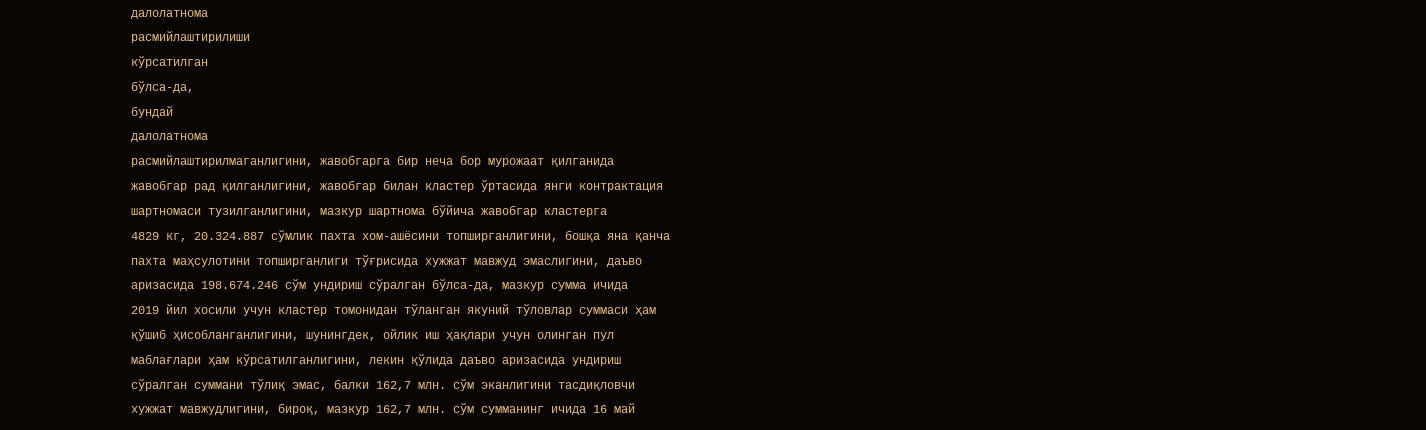далолатнома
расмийлаштирилиши
кўрсатилган
бўлса-да,
бундай
далолатнома
расмийлаштирилмаганлигини, жавобгарга бир неча бор мурожаат қилганида
жавобгар рад қилганлигини, жавобгар билан кластер ўртасида янги контрактация
шартномаси тузилганлигини, мазкур шартнома бўйича жавобгар кластерга
4829 кг, 20.324.887 сўмлик пахта хом-ашёсини топширганлигини, бошқа яна қанча
пахта маҳсулотини топширганлиги тўғрисида хужжат мавжуд эмаслигини, даъво
аризасида 198.674.246 сўм ундириш сўралган бўлса-да, мазкур сумма ичида
2019 йил хосили учун кластер томонидан тўланган якуний тўловлар суммаси ҳам
қўшиб ҳисобланганлигини, шунингдек, ойлик иш ҳақлари учун олинган пул
маблағлари ҳам кўрсатилганлигини, лекин қўлида даъво аризасида ундириш
сўралган суммани тўлиқ эмас, балки 162,7 млн. сўм эканлигини тасдиқловчи
хужжат мавжудлигини, бироқ, мазкур 162,7 млн. сўм сумманинг ичида 16 май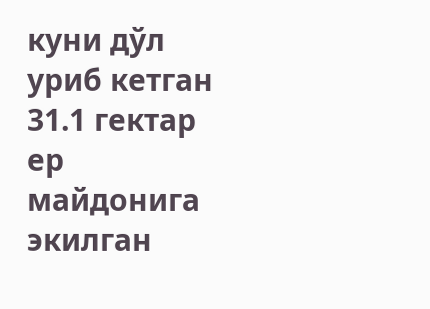куни дўл уриб кетган 31.1 гектар ер майдонига экилган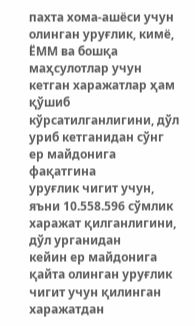пахта хома-ашёси учун
олинган уруғлик, кимё, ЁММ ва бошқа маҳсулотлар учун кетган харажатлар ҳам
қўшиб кўрсатилганлигини, дўл уриб кетганидан сўнг ер майдонига фақатгина
уруғлик чигит учун, яъни 10.558.596 сўмлик харажат қилганлигини, дўл урганидан
кейин ер майдонига қайта олинган уруғлик чигит учун қилинган харажатдан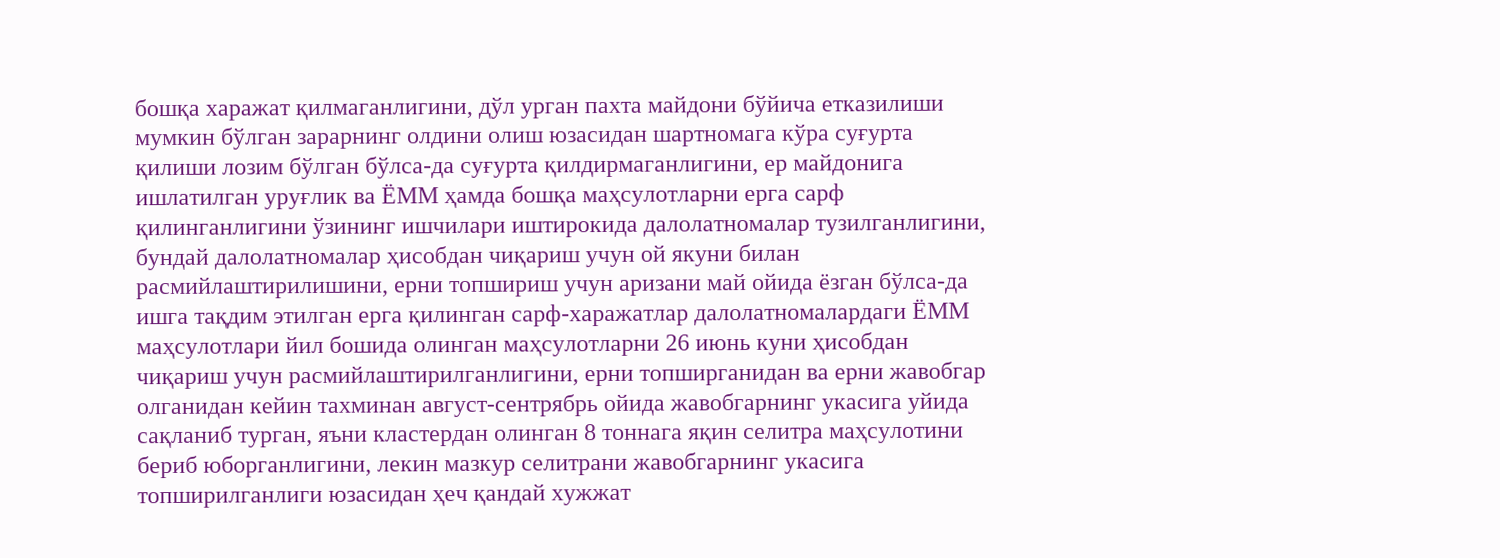бошқа харажат қилмаганлигини, дўл урган пахта майдони бўйича етказилиши
мумкин бўлган зарарнинг олдини олиш юзасидан шартномага кўра суғурта
қилиши лозим бўлган бўлса-да суғурта қилдирмаганлигини, ер майдонига
ишлатилган уруғлик ва ЁММ ҳамда бошқа маҳсулотларни ерга сарф
қилинганлигини ўзининг ишчилари иштирокида далолатномалар тузилганлигини,
бундай далолатномалар ҳисобдан чиқариш учун ой якуни билан
расмийлаштирилишини, ерни топшириш учун аризани май ойида ёзган бўлса-да
ишга тақдим этилган ерга қилинган сарф-харажатлар далолатномалардаги ЁММ
маҳсулотлари йил бошида олинган маҳсулотларни 26 июнь куни ҳисобдан
чиқариш учун расмийлаштирилганлигини, ерни топширганидан ва ерни жавобгар
олганидан кейин тахминан август-сентрябрь ойида жавобгарнинг укасига уйида
сақланиб турган, яъни кластердан олинган 8 тоннага яқин селитра маҳсулотини
бериб юборганлигини, лекин мазкур селитрани жавобгарнинг укасига
топширилганлиги юзасидан ҳеч қандай хужжат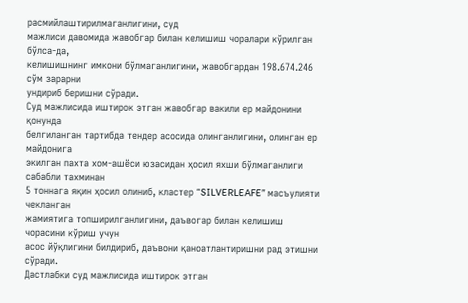расмийлаштирилмаганлигини, суд
мажлиси давомида жавобгар билан келишиш чоралари кўрилган бўлса-да,
келишишнинг имкони бўлмаганлигини, жавобгардан 198.674.246 сўм зарарни
ундириб беришни сўради.
Суд мажлисида иштирок этган жавобгар вакили ер майдонини қонунда
белгиланган тартибда тендер асосида олинганлигини, олинган ер майдонига
экилган пахта хом-ашёси юзасидан ҳосил яхши бўлмаганлиги сабабли тахминан
5 тоннага яқин ҳосил олиниб, кластер “SILVERLEAFE” масъулияти чекланган
жамиятига топширилганлигини, даъвогар билан келишиш чорасини кўриш учун
асос йўқлигини билдириб, даъвони қаноатлантиришни рад этишни сўради.
Дастлабки суд мажлисида иштирок этган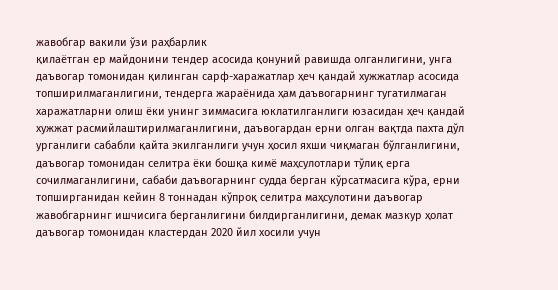жавобгар вакили ўзи раҳбарлик
қилаётган ер майдонини тендер асосида қонуний равишда олганлигини, унга
даъвогар томонидан қилинган сарф-харажатлар ҳеч қандай хужжатлар асосида
топширилмаганлигини, тендерга жараёнида ҳам даъвогарнинг тугатилмаган
харажатларни олиш ёки унинг зиммасига юклатилганлиги юзасидан ҳеч қандай
хужжат расмийлаштирилмаганлигини, даъвогардан ерни олган вақтда пахта дўл
урганлиги сабабли қайта экилганлиги учун ҳосил яхши чиқмаган бўлганлигини,
даъвогар томонидан селитра ёки бошқа кимё маҳсулотлари тўлиқ ерга
сочилмаганлигини, сабаби даъвогарнинг судда берган кўрсатмасига кўра, ерни
топширганидан кейин 8 тоннадан кўпроқ селитра маҳсулотини даъвогар
жавобгарнинг ишчисига берганлигини билдирганлигини, демак мазкур ҳолат
даъвогар томонидан кластердан 2020 йил хосили учун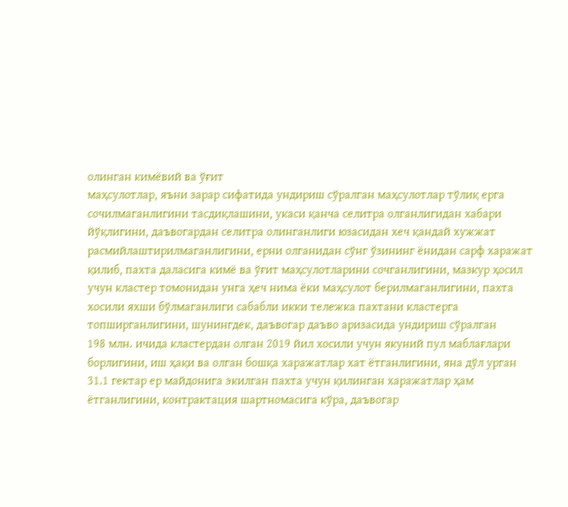олинган кимёвий ва ўғит
маҳсулотлар, яъни зарар сифатида ундириш сўралган маҳсулотлар тўлиқ ерга
сочилмаганлигини тасдиқлашини, укаси қанча селитра олганлигидан хабари
йўқлигини, даъвогардан селитра олинганлиги юзасидан хеч қандай хужжат
расмийлаштирилмаганлигини, ерни олганидан сўнг ўзининг ёнидан сарф харажат
қилиб, пахта даласига кимё ва ўғит маҳсулотларини сочганлигини, мазкур ҳосил
учун кластер томонидан унга ҳеч нима ёки маҳсулот берилмаганлигини, пахта
хосили яхши бўлмаганлиги сабабли икки тележка пахтани кластерга
топширганлигини, шунингдек, даъвогар даъво аризасида ундириш сўралган
198 млн. ичида кластердан олган 2019 йил хосили учун якуний пул маблағлари
борлигини, иш ҳақи ва олган бошқа харажатлар хат ётганлигини, яна дўл урган
31.1 гектар ер майдонига экилган пахта учун қилинган харажатлар ҳам
ётганлигини, контрактация шартномасига кўра, даъвогар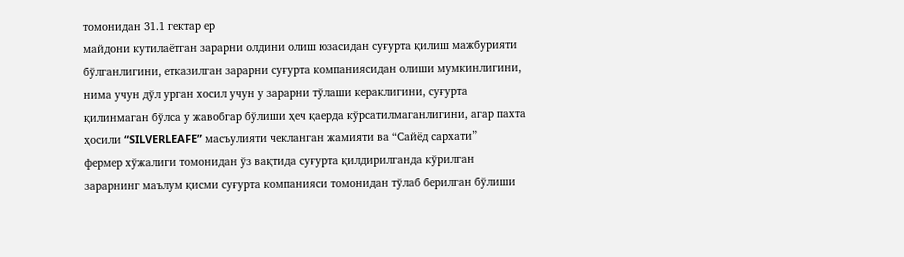томонидан 31.1 гектар ер
майдони кутилаётган зарарни олдини олиш юзасидан суғурта қилиш мажбурияти
бўлганлигини, етказилган зарарни суғурта компаниясидан олиши мумкинлигини,
нима учун дўл урган хосил учун у зарарни тўлаши кераклигини, суғурта
қилинмаган бўлса у жавобгар бўлиши ҳеч қаерда кўрсатилмаганлигини, агар пахта
ҳосили “SILVERLEAFE” масъулияти чекланган жамияти ва “Сайёд сархати”
фермер хўжалиги томонидан ўз вақтида суғурта қилдирилганда кўрилган
зарарнинг маълум қисми суғурта компанияси томонидан тўлаб берилган бўлиши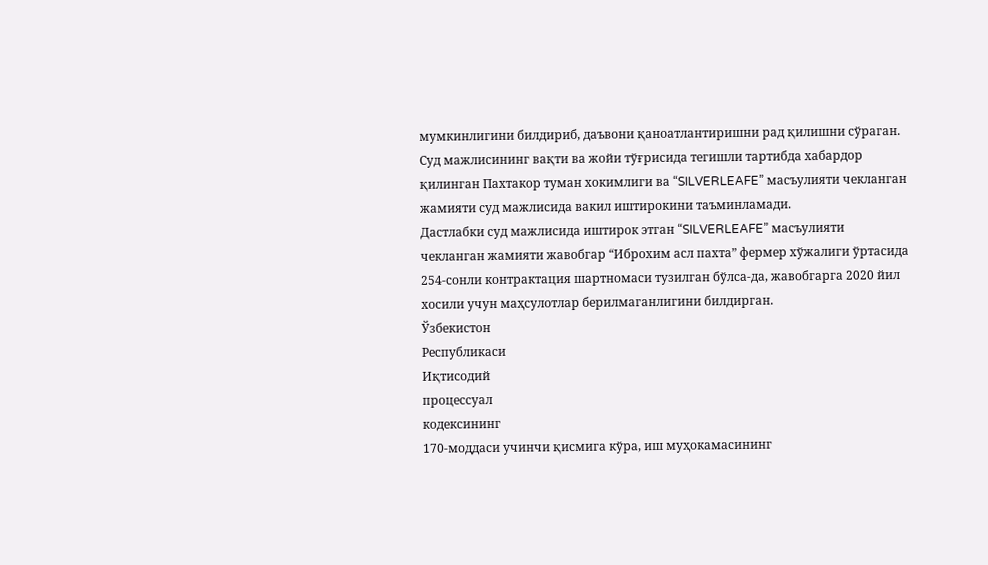мумкинлигини билдириб, даъвони қаноатлантиришни рад қилишни сўраган.
Суд мажлисининг вақти ва жойи тўғрисида тегишли тартибда хабардор
қилинган Пахтакор туман хокимлиги ва “SILVERLEAFE” масъулияти чекланган
жамияти суд мажлисида вакил иштирокини таъминламади.
Дастлабки суд мажлисида иштирок этган “SILVERLEAFE” масъулияти
чекланган жамияти жавобгар “Иброхим асл пахта” фермер хўжалиги ўртасида
254-сонли контрактация шартномаси тузилган бўлса-да, жавобгарга 2020 йил
хосили учун маҳсулотлар берилмаганлигини билдирган.
Ўзбекистон
Республикаси
Иқтисодий
процессуал
кодексининг
170-моддаси учинчи қисмига кўра, иш муҳокамасининг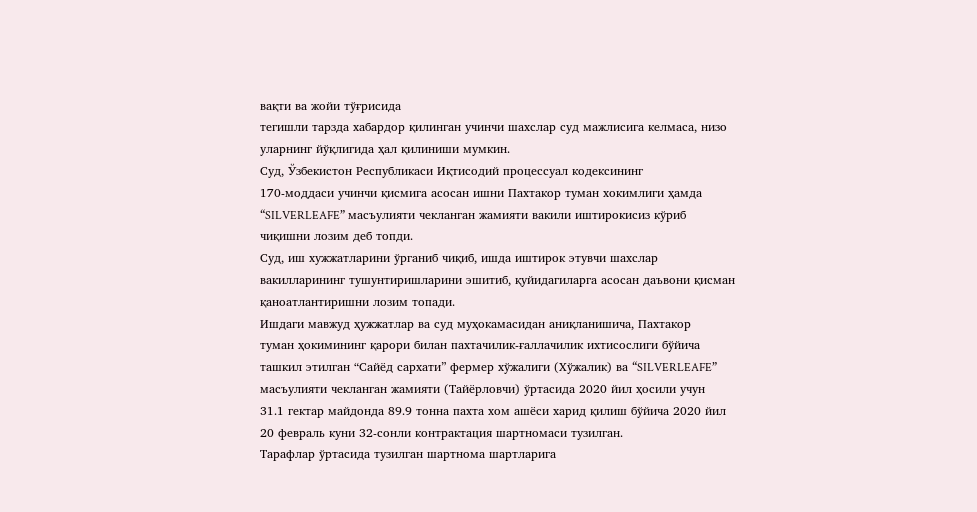вақти ва жойи тўғрисида
тегишли тарзда хабардор қилинган учинчи шахслар суд мажлисига келмаса, низо
уларнинг йўқлигида ҳал қилиниши мумкин.
Суд, Ўзбекистон Республикаси Иқтисодий процессуал кодексининг
170-моддаси учинчи қисмига асосан ишни Пахтакор туман хокимлиги ҳамда
“SILVERLEAFE” масъулияти чекланган жамияти вакили иштирокисиз кўриб
чиқишни лозим деб топди.
Суд, иш хужжатларини ўрганиб чиқиб, ишда иштирок этувчи шахслар
вакилларининг тушунтиришларини эшитиб, қуйидагиларга асосан даъвони қисман
қаноатлантиришни лозим топади.
Ишдаги мавжуд ҳужжатлар ва суд муҳокамасидан аниқланишича, Пахтакор
туман ҳокимининг қарори билан пахтачилик-ғаллачилик ихтисослиги бўйича
ташкил этилган “Сайёд сархати” фермер хўжалиги (Хўжалик) ва “SILVERLEAFE”
масъулияти чекланган жамияти (Тайёрловчи) ўртасида 2020 йил ҳосили учун
31.1 гектар майдонда 89.9 тонна пахта хом ашёси харид қилиш бўйича 2020 йил
20 февраль куни 32-сонли контрактация шартномаси тузилган.
Тарафлар ўртасида тузилган шартнома шартларига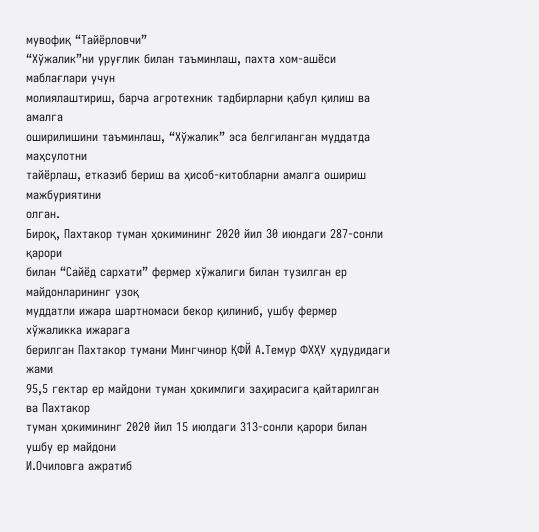мувофиқ “Тайёрловчи”
“Хўжалик”ни уруғлик билан таъминлаш, пахта хом-ашёси маблағлари учун
молиялаштириш, барча агротехник тадбирларни қабул қилиш ва амалга
оширилишини таъминлаш, “Хўжалик” эса белгиланган муддатда маҳсулотни
тайёрлаш, етказиб бериш ва ҳисоб-китобларни амалга ошириш мажбуриятини
олган.
Бироқ, Пахтакор туман ҳокимининг 2020 йил 30 июндаги 287-сонли қарори
билан “Сайёд сархати” фермер хўжалиги билан тузилган ер майдонларининг узоқ
муддатли ижара шартномаси бекор қилиниб, ушбу фермер хўжаликка ижарага
берилган Пахтакор тумани Мингчинор ҚФЙ А.Темур ФХҲУ ҳудудидаги жами
95,5 гектар ер майдони туман ҳокимлиги заҳирасига қайтарилган ва Пахтакор
туман ҳокимининг 2020 йил 15 июлдаги 313-сонли қарори билан ушбу ер майдони
И.Очиловга ажратиб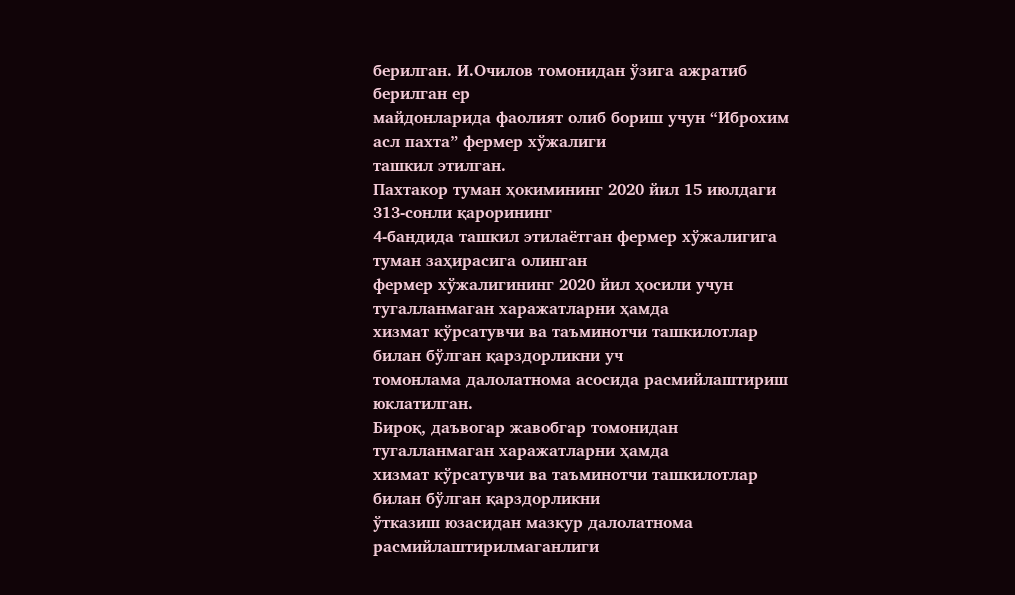берилган. И.Очилов томонидан ўзига ажратиб берилган ер
майдонларида фаолият олиб бориш учун “Иброхим асл пахта” фермер хўжалиги
ташкил этилган.
Пахтакор туман ҳокимининг 2020 йил 15 июлдаги 313-сонли қарорининг
4-бандида ташкил этилаётган фермер хўжалигига туман заҳирасига олинган
фермер хўжалигининг 2020 йил ҳосили учун тугалланмаган харажатларни ҳамда
хизмат кўрсатувчи ва таъминотчи ташкилотлар билан бўлган қарздорликни уч
томонлама далолатнома асосида расмийлаштириш юклатилган.
Бироқ, даъвогар жавобгар томонидан тугалланмаган харажатларни ҳамда
хизмат кўрсатувчи ва таъминотчи ташкилотлар билан бўлган қарздорликни
ўтказиш юзасидан мазкур далолатнома расмийлаштирилмаганлиги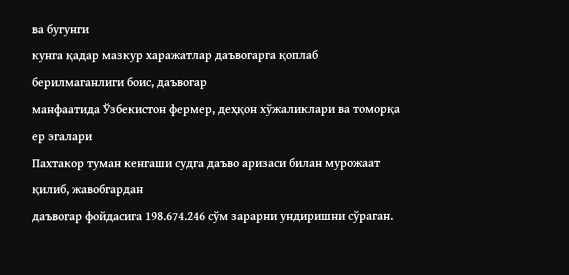ва бугунги
кунга қадар мазкур харажатлар даъвогарга қоплаб берилмаганлиги боис, даъвогар
манфаатида Ўзбекистон фермер, деҳқон хўжаликлари ва томорқа ер эгалари
Пахтакор туман кенгаши судга даъво аризаси билан мурожаат қилиб, жавобгардан
даъвогар фойдасига 198.674.246 сўм зарарни ундиришни сўраган.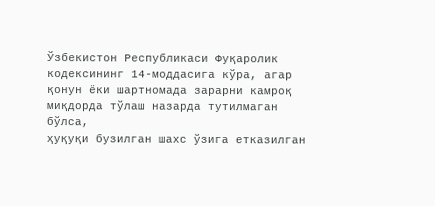Ўзбекистон Республикаси Фуқаролик кодексининг 14-моддасига кўра, агар
қонун ёки шартномада зарарни камроқ миқдорда тўлаш назарда тутилмаган бўлса,
ҳуқуқи бузилган шахс ўзига етказилган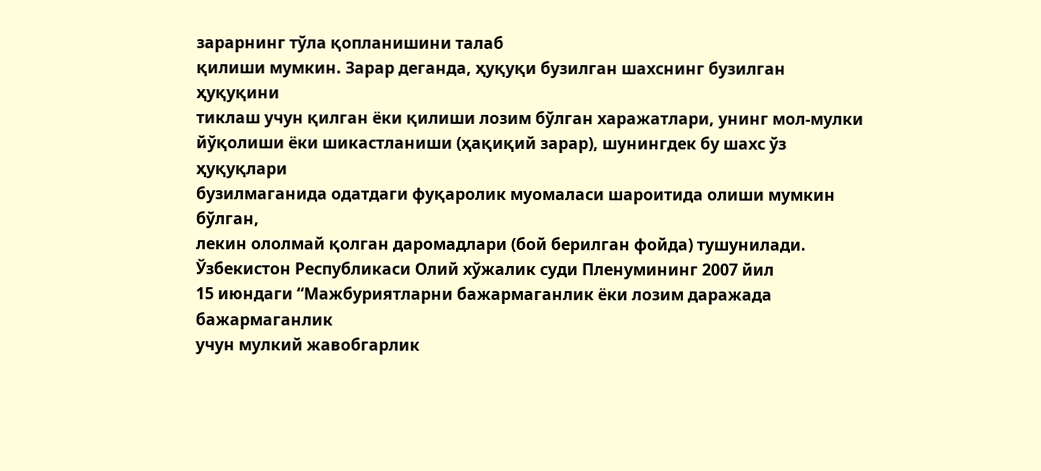зарарнинг тўла қопланишини талаб
қилиши мумкин. Зарар деганда, ҳуқуқи бузилган шахснинг бузилган ҳуқуқини
тиклаш учун қилган ёки қилиши лозим бўлган харажатлари, унинг мол-мулки
йўқолиши ёки шикастланиши (ҳақиқий зарар), шунингдек бу шахс ўз ҳуқуқлари
бузилмаганида одатдаги фуқаролик муомаласи шароитида олиши мумкин бўлган,
лекин ололмай қолган даромадлари (бой берилган фойда) тушунилади.
Ўзбекистон Республикаси Олий хўжалик суди Пленумининг 2007 йил
15 июндаги “Мажбуриятларни бажармаганлик ёки лозим даражада бажармаганлик
учун мулкий жавобгарлик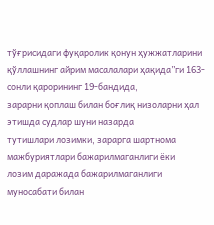тўғрисидаги фуқаролик қонун ҳужжатларини
қўллашнинг айрим масалалари ҳақида”ги 163-сонли қарорининг 19-бандида,
зарарни қоплаш билан боғлиқ низоларни ҳал этишда судлар шуни назарда
тутишлари лозимки, зарарга шартнома мажбуриятлари бажарилмаганлиги ёки
лозим даражада бажарилмаганлиги муносабати билан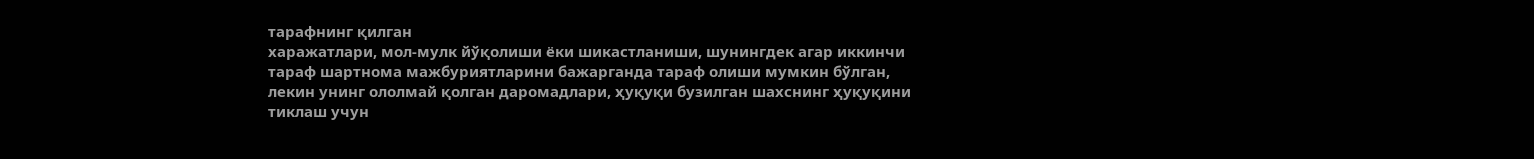тарафнинг қилган
харажатлари, мол-мулк йўқолиши ёки шикастланиши, шунингдек агар иккинчи
тараф шартнома мажбуриятларини бажарганда тараф олиши мумкин бўлган,
лекин унинг ололмай қолган даромадлари, ҳуқуқи бузилган шахснинг ҳуқуқини
тиклаш учун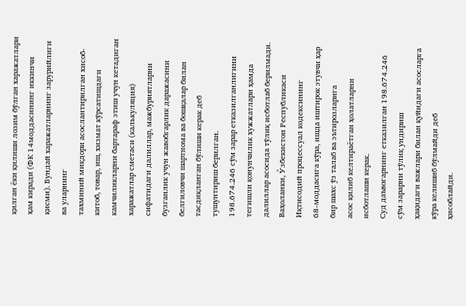қилган ёки қилиши лозим бўлган харажатлари ҳам киради (ФК 14моддасининг иккинчи қисми). Бундай харажатларнинг зарурийлиги ва уларнинг
тахминий миқдори асослантирилган хисоб-китоб, товар, иш, хизмат кўрсатишдаги
камчиликларни бартараф этиш учун кетадиган харажатлар сметаси (калькуляция)
сифатидаги далиллар, мажбуриятларни бузганлик учун жавобгарлик даражасини
белгиловчи шартнома ва бошқалар билан тасдиқланган бўлиши керак деб
тушунтириш берилган.
198.674.246 сўм зарар етказилганлигини тегишли қонунчилик хужжатлари ҳамда
далиллар асосида тўлиқ исботлаб берилмади.
Ваҳоланки, Ўзбекистон Республикаси Иқтисодий процессуал кодексининг
68-моддасига кўра, ишда иштирок этувчи ҳар бир шахс ўз талаб ва эътирозларига
асос қилиб келтираётган ҳолатларни исботлаши керак.
Суд даъвогарнинг етказилган 198.674.246 сўм зарарни тўлиқ ундириш
ҳақидаги важлари билан қуйидаги асосларга кўра келишиб бўлмайди деб
ҳисоблайди.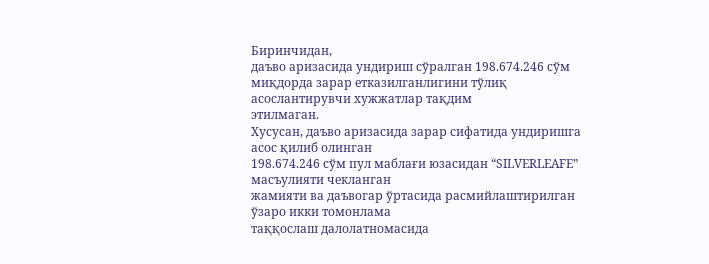Биринчидан,
даъво аризасида ундириш сўралган 198.674.246 сўм
миқдорда зарар етказилганлигини тўлиқ асослантирувчи хужжатлар тақдим
этилмаган.
Хусусан, даъво аризасида зарар сифатида ундиришга асос қилиб олинган
198.674.246 сўм пул маблағи юзасидан “SILVERLEAFE” масъулияти чекланган
жамияти ва даъвогар ўртасида расмийлаштирилган ўзаро икки томонлама
таққослаш далолатномасида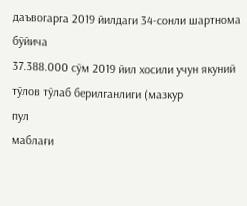даъвогарга 2019 йилдаги 34-сонли шартнома бўйича
37.388.000 сўм 2019 йил хосили учун якуний тўлов тўлаб берилганлиги (мазкур
пул
маблағи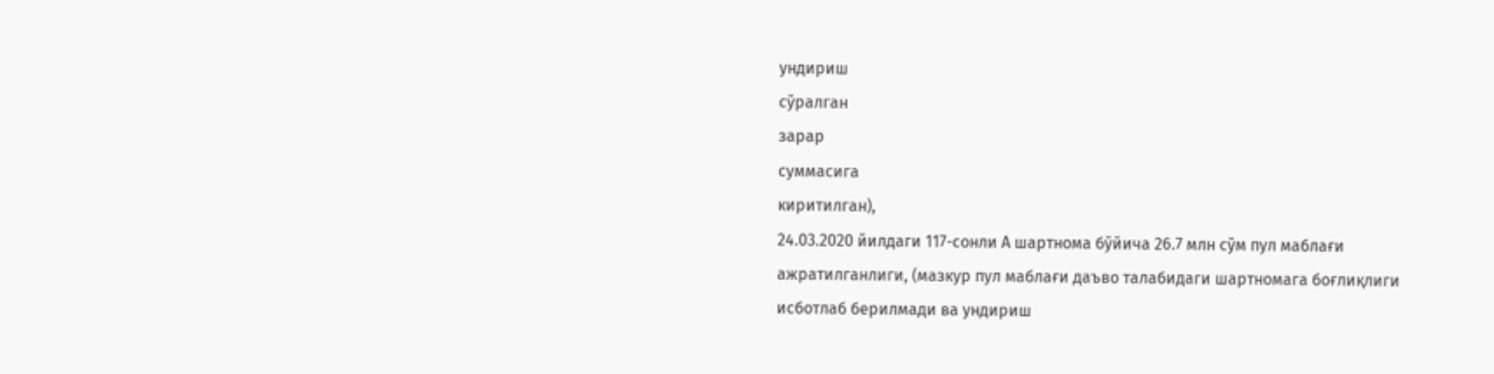ундириш
сўралган
зарар
суммасига
киритилган),
24.03.2020 йилдаги 117-сонли А шартнома бўйича 26.7 млн сўм пул маблағи
ажратилганлиги, (мазкур пул маблағи даъво талабидаги шартномага боғлиқлиги
исботлаб берилмади ва ундириш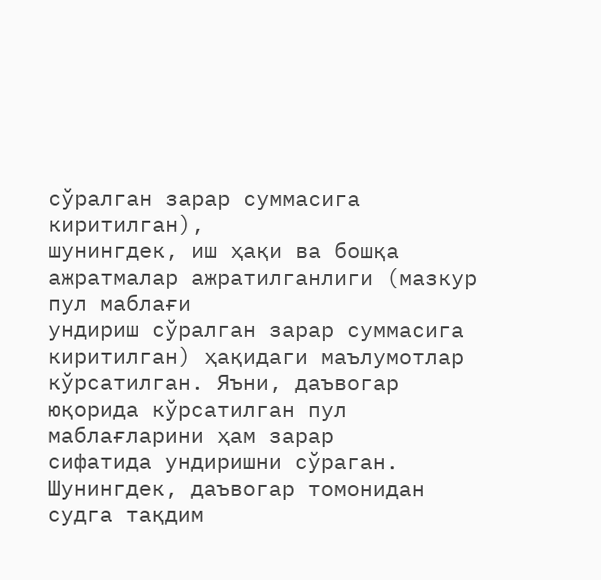сўралган зарар суммасига киритилган),
шунингдек, иш ҳақи ва бошқа ажратмалар ажратилганлиги (мазкур пул маблағи
ундириш сўралган зарар суммасига киритилган) ҳақидаги маълумотлар
кўрсатилган. Яъни, даъвогар юқорида кўрсатилган пул маблағларини ҳам зарар
сифатида ундиришни сўраган. Шунингдек, даъвогар томонидан судга тақдим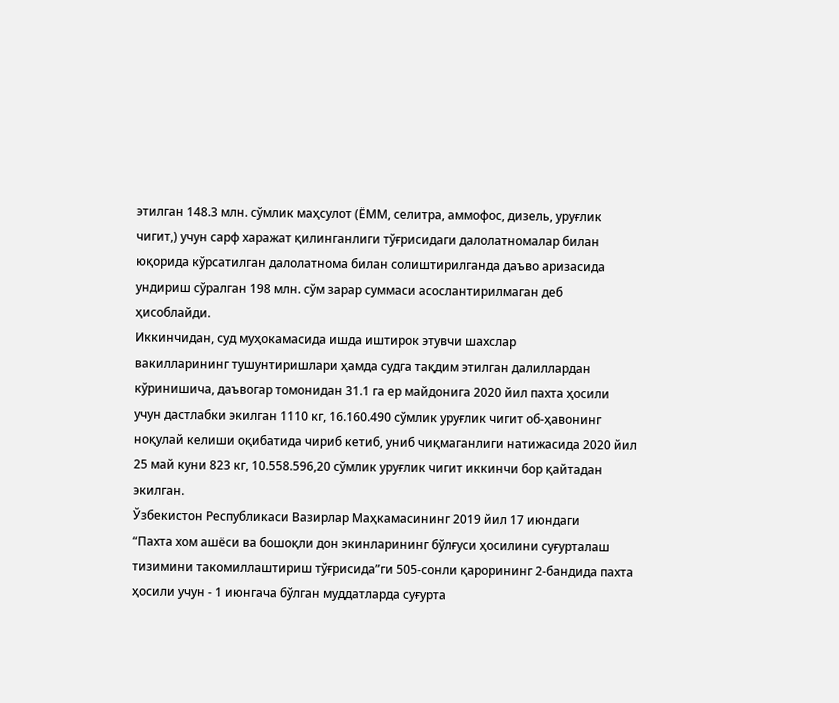этилган 148.3 млн. сўмлик маҳсулот (ЁММ, селитра, аммофос, дизель, уруғлик
чигит,) учун сарф харажат қилинганлиги тўғрисидаги далолатномалар билан
юқорида кўрсатилган далолатнома билан солиштирилганда даъво аризасида
ундириш сўралган 198 млн. сўм зарар суммаси асослантирилмаган деб
ҳисоблайди.
Иккинчидан, суд муҳокамасида ишда иштирок этувчи шахслар
вакилларининг тушунтиришлари ҳамда судга тақдим этилган далиллардан
кўринишича, даъвогар томонидан 31.1 га ер майдонига 2020 йил пахта ҳосили
учун дастлабки экилган 1110 кг, 16.160.490 сўмлик уруғлик чигит об-ҳавонинг
ноқулай келиши оқибатида чириб кетиб, униб чиқмаганлиги натижасида 2020 йил
25 май куни 823 кг, 10.558.596,20 сўмлик уруғлик чигит иккинчи бор қайтадан
экилган.
Ўзбекистон Республикаси Вазирлар Маҳкамасининг 2019 йил 17 июндаги
“Пахта хом ашёси ва бошоқли дон экинларининг бўлғуси ҳосилини суғурталаш
тизимини такомиллаштириш тўғрисида”ги 505-сонли қарорининг 2-бандида пахта
ҳосили учун - 1 июнгача бўлган муддатларда суғурта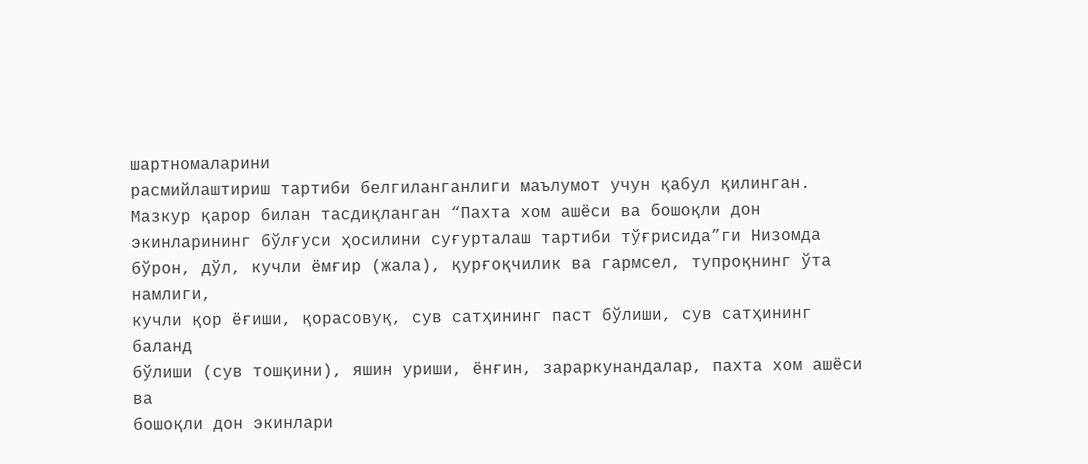шартномаларини
расмийлаштириш тартиби белгиланганлиги маълумот учун қабул қилинган.
Мазкур қарор билан тасдиқланган “Пахта хом ашёси ва бошоқли дон
экинларининг бўлғуси ҳосилини суғурталаш тартиби тўғрисида”ги Низомда
бўрон, дўл, кучли ёмғир (жала), қурғоқчилик ва гармсел, тупроқнинг ўта намлиги,
кучли қор ёғиши, қорасовуқ, сув сатҳининг паст бўлиши, сув сатҳининг баланд
бўлиши (сув тошқини), яшин уриши, ёнғин, зараркунандалар, пахта хом ашёси ва
бошоқли дон экинлари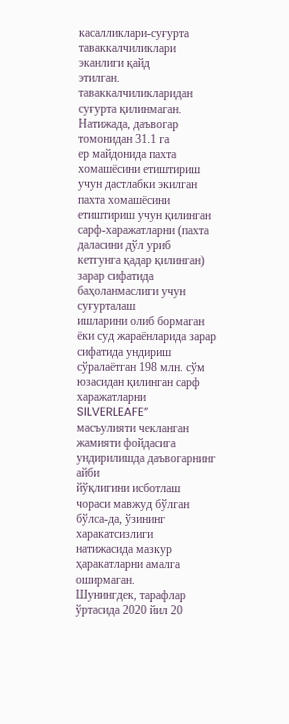касалликлари-суғурта таваккалчиликлари эканлиги қайд
этилган.
таваккалчиликларидан суғурта қилинмаган. Натижада, даъвогар томонидан 31.1 га
ер майдонида пахта хомашёсини етиштириш учун дастлабки экилган пахта хомашёсини етиштириш учун қилинган сарф-харажатларни (пахта даласини дўл уриб
кетгунга қадар қилинган) зарар сифатида баҳоланмаслиги учун суғурталаш
ишларини олиб бормаган ёки суд жараёнларида зарар сифатида ундириш
сўралаётган 198 млн. сўм юзасидан қилинган сарф харажатларни SILVERLEAFE”
масъулияти чекланган жамияти фойдасига ундирилишда даъвогарнинг айби
йўқлигини исботлаш чораси мавжуд бўлган бўлса-да, ўзининг харакатсизлиги
натижасида мазкур ҳаракатларни амалга оширмаган.
Шунингдек, тарафлар ўртасида 2020 йил 20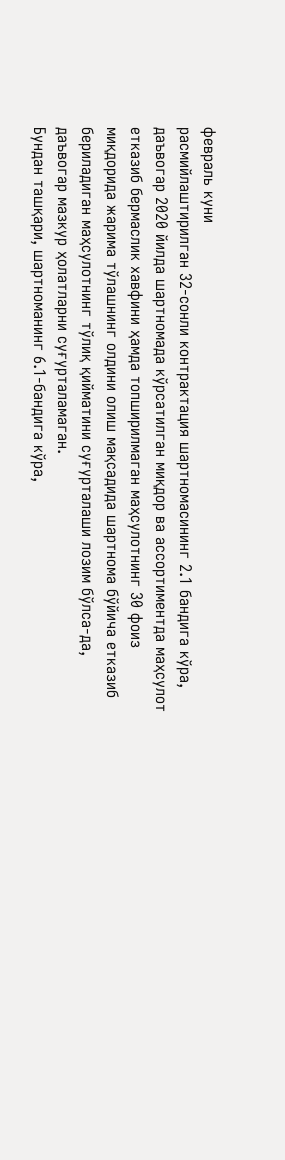февраль куни
расмийлаштирилган 32-сонли контрактация шартномасининг 2.1 бандига кўра,
даъвогар 2020 йилда шартномада кўрсатилган миқдор ва ассортиментда маҳсулот
етказиб бермаслик хавфини ҳамда топширилмаган маҳсулотнинг 30 фоиз
миқдорида жарима тўлашнинг олдини олиш мақсадида шартнома бўйича етказиб
бериладиган маҳсулотнинг тўлиқ қийматини суғурталаши лозим бўлса-да,
даъвогар мазкур ҳолатларни суғурталамаган.
Бундан ташқари, шартноманинг 6.1-бандига кўра,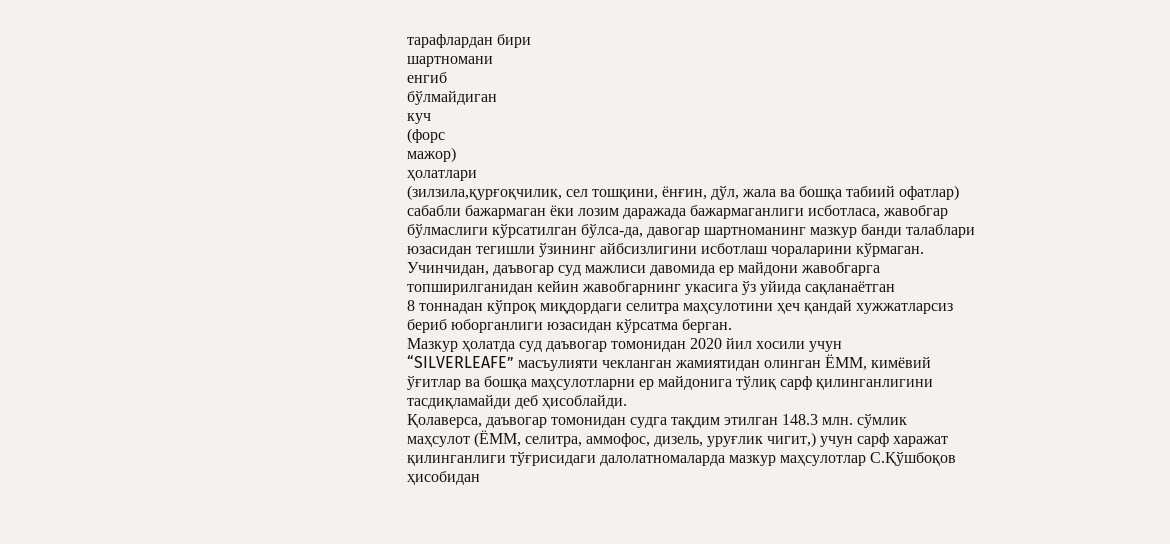тарафлардан бири
шартномани
енгиб
бўлмайдиган
куч
(форс
мажор)
ҳолатлари
(зилзила,қурғоқчилик, сел тошқини, ёнғин, дўл, жала ва бошқа табиий офатлар)
сабабли бажармаган ёки лозим даражада бажармаганлиги исботласа, жавобгар
бўлмаслиги кўрсатилган бўлса-да, давогар шартноманинг мазкур банди талаблари
юзасидан тегишли ўзининг айбсизлигини исботлаш чораларини кўрмаган.
Учинчидан, даъвогар суд мажлиси давомида ер майдони жавобгарга
топширилганидан кейин жавобгарнинг укасига ўз уйида сақланаётган
8 тоннадан кўпроқ миқдордаги селитра маҳсулотини ҳеч қандай хужжатларсиз
бериб юборганлиги юзасидан кўрсатма берган.
Мазкур ҳолатда суд даъвогар томонидан 2020 йил хосили учун
“SILVERLEAFE” масъулияти чекланган жамиятидан олинган ЁММ, кимёвий
ўғитлар ва бошқа маҳсулотларни ер майдонига тўлиқ сарф қилинганлигини
тасдиқламайди деб ҳисоблайди.
Қолаверса, даъвогар томонидан судга тақдим этилган 148.3 млн. сўмлик
маҳсулот (ЁММ, селитра, аммофос, дизель, уруғлик чигит,) учун сарф харажат
қилинганлиги тўғрисидаги далолатномаларда мазкур маҳсулотлар С.Қўшбоқов
ҳисобидан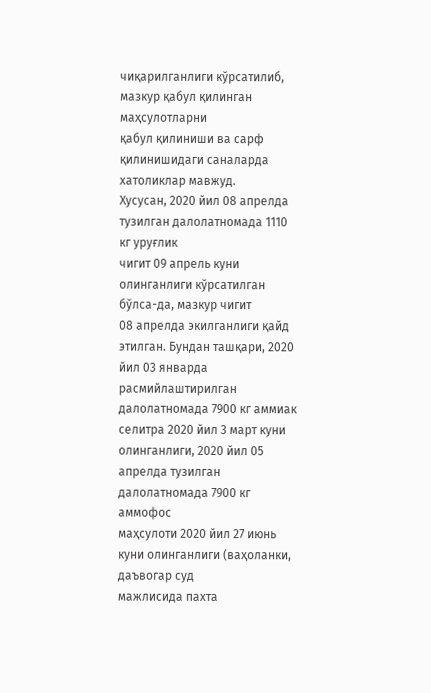чиқарилганлиги кўрсатилиб, мазкур қабул қилинган маҳсулотларни
қабул қилиниши ва сарф қилинишидаги саналарда хатоликлар мавжуд.
Хусусан, 2020 йил 08 апрелда тузилган далолатномада 1110 кг уруғлик
чигит 09 апрель куни олинганлиги кўрсатилган бўлса-да, мазкур чигит
08 апрелда экилганлиги қайд этилган. Бундан ташқари, 2020 йил 03 январда
расмийлаштирилган далолатномада 7900 кг аммиак селитра 2020 йил 3 март куни
олинганлиги, 2020 йил 05 апрелда тузилган далолатномада 7900 кг аммофос
маҳсулоти 2020 йил 27 июнь куни олинганлиги (ваҳоланки, даъвогар суд
мажлисида пахта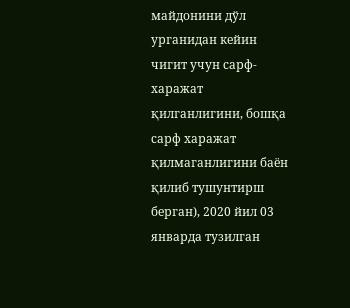майдонини дўл урганидан кейин чигит учун сарф-харажат
қилганлигини, бошқа сарф харажат қилмаганлигини баён қилиб тушунтирш
берган), 2020 йил 03 январда тузилган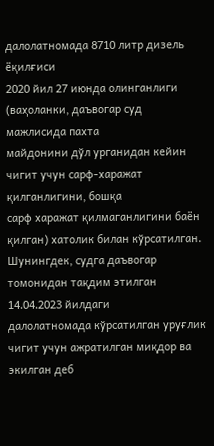далолатномада 8710 литр дизель ёқилғиси
2020 йил 27 июнда олинганлиги (ваҳоланки, даъвогар суд мажлисида пахта
майдонини дўл урганидан кейин чигит учун сарф-харажат қилганлигини, бошқа
сарф харажат қилмаганлигини баён қилган) хатолик билан кўрсатилган.
Шунингдек, судга даъвогар томонидан тақдим этилган 14.04.2023 йилдаги
далолатномада кўрсатилган уруғлик чигит учун ажратилган миқдор ва экилган деб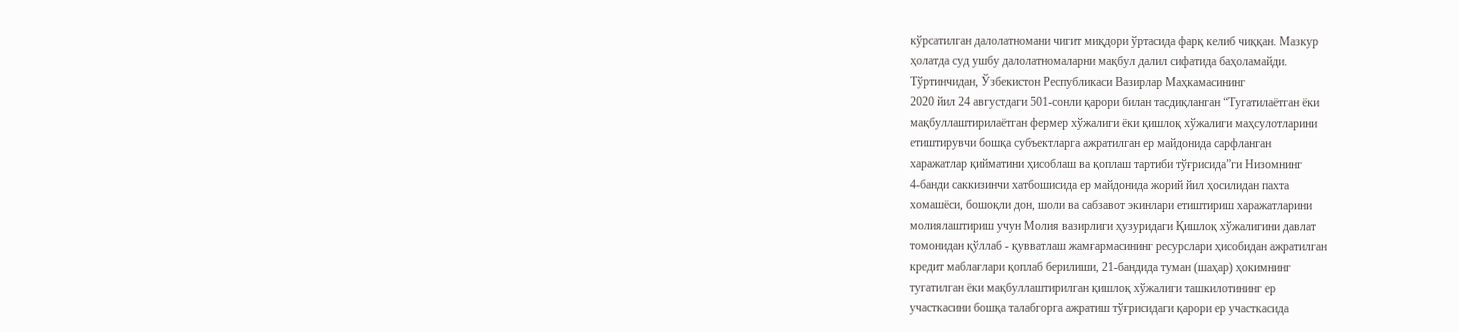кўрсатилган далолатномани чигит миқдори ўртасида фарқ келиб чиққан. Мазкур
ҳолатда суд ушбу далолатномаларни мақбул далил сифатида баҳоламайди.
Тўртинчидан, Ўзбекистон Республикаси Вазирлар Маҳкамасининг
2020 йил 24 августдаги 501-сонли қарори билан тасдиқланган “Тугатилаётган ёки
мақбуллаштирилаётган фермер хўжалиги ёки қишлоқ хўжалиги маҳсулотларини
етиштирувчи бошқа субъектларга ажратилган ер майдонида сарфланган
харажатлар қийматини ҳисоблаш ва қоплаш тартиби тўғрисида”ги Низомнинг
4-банди саккизинчи хатбошисида ер майдонида жорий йил ҳосилидан пахта
хомашёси, бошоқли дон, шоли ва сабзавот экинлари етиштириш харажатларини
молиялаштириш учун Молия вазирлиги ҳузуридаги Қишлоқ хўжалигини давлат
томонидан қўллаб - қувватлаш жамғармасининг ресурслари ҳисобидан ажратилган
кредит маблағлари қоплаб берилиши, 21-бандида туман (шаҳар) ҳокимнинг
тугатилган ёки мақбуллаштирилган қишлоқ хўжалиги ташкилотининг ер
участкасини бошқа талабгорга ажратиш тўғрисидаги қарори ер участкасида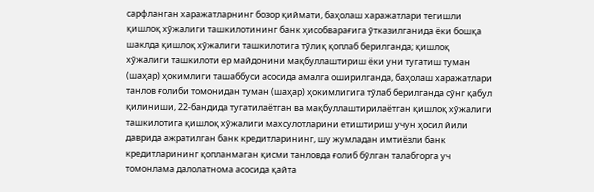сарфланган харажатларнинг бозор қиймати, баҳолаш харажатлари тегишли
қишлоқ хўжалиги ташкилотининг банк ҳисобварағига ўтказилганида ёки бошқа
шаклда қишлоқ хўжалиги ташкилотига тўлиқ қоплаб берилганда; қишлоқ
хўжалиги ташкилоти ер майдонини мақбуллаштириш ёки уни тугатиш туман
(шаҳар) ҳокимлиги ташаббуси асосида амалга оширилганда, баҳолаш харажатлари
танлов ғолиби томонидан туман (шаҳар) ҳокимлигига тўлаб берилганда сўнг қабул
қилиниши, 22-бандида тугатилаётган ва мақбуллаштирилаётган қишлоқ хўжалиги
ташкилотига қишлоқ хўжалиги махсулотларини етиштириш учун ҳосил йили
даврида ажратилган банк кредитларининг, шу жумладан имтиёзли банк
кредитларининг қопланмаган қисми танловда ғолиб бўлган талабгорга уч
томонлама далолатнома асосида қайта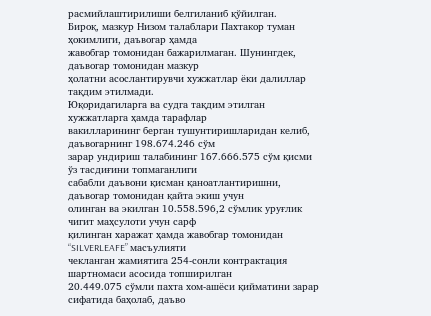расмийлаштирилиши белгиланиб қўйилган.
Бироқ, мазкур Низом талаблари Пахтакор туман ҳокимлиги, даъвогар ҳамда
жавобгар томонидан бажарилмаган. Шунингдек, даъвогар томонидан мазкур
ҳолатни асослантирувчи хужжатлар ёки далиллар тақдим этилмади.
Юқоридагиларга ва судга тақдим этилган хужжатларга ҳамда тарафлар
вакилларининг берган тушунтиришларидан келиб, даъвогарнинг 198.674.246 сўм
зарар ундириш талабининг 167.666.575 сўм қисми ўз тасдиғини топмаганлиги
сабабли даъвони қисман қаноатлантиришни, даъвогар томонидан қайта экиш учун
олинган ва экилган 10.558.596,2 сўмлик уруғлик чигит маҳсулоти учун сарф
қилинган харажат ҳамда жавобгар томонидан “SILVERLEAFE” масъулияти
чекланган жамиятига 254-сонли контрактация шартномаси асосида топширилган
20.449.075 сўмли пахта хом-ашёси қийматини зарар сифатида баҳолаб, даъво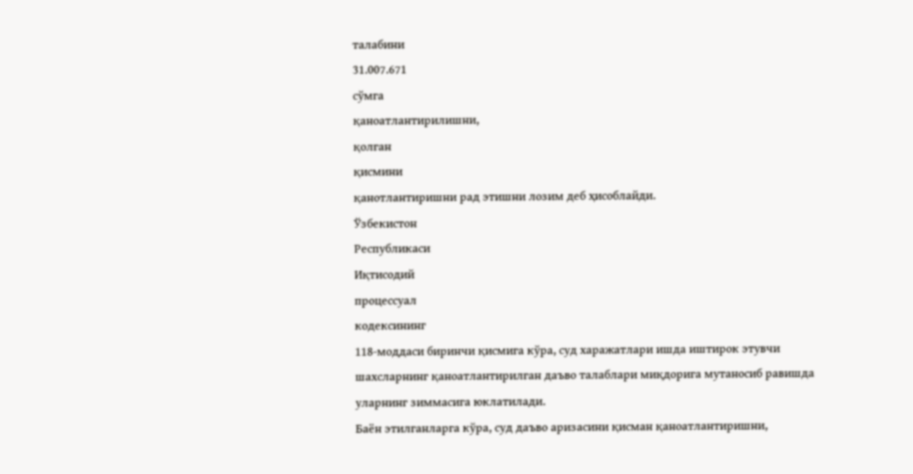талабини
31.007.671
сўмга
қаноатлантирилишни,
қолган
қисмини
қанотлантиришни рад этишни лозим деб ҳисоблайди.
Ўзбекистон
Республикаси
Иқтисодий
процессуал
кодексининг
118-моддаси биринчи қисмига кўра, суд харажатлари ишда иштирок этувчи
шахсларнинг қаноатлантирилган даъво талаблари миқдорига мутаносиб равишда
уларнинг зиммасига юклатилади.
Баён этилганларга кўра, суд даъво аризасини қисман қаноатлантиришни,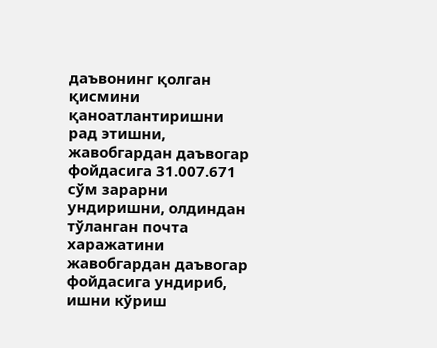даъвонинг қолган қисмини қаноатлантиришни рад этишни, жавобгардан даъвогар
фойдасига 31.007.671 сўм зарарни ундиришни, олдиндан тўланган почта
харажатини жавобгардан даъвогар фойдасига ундириб, ишни кўриш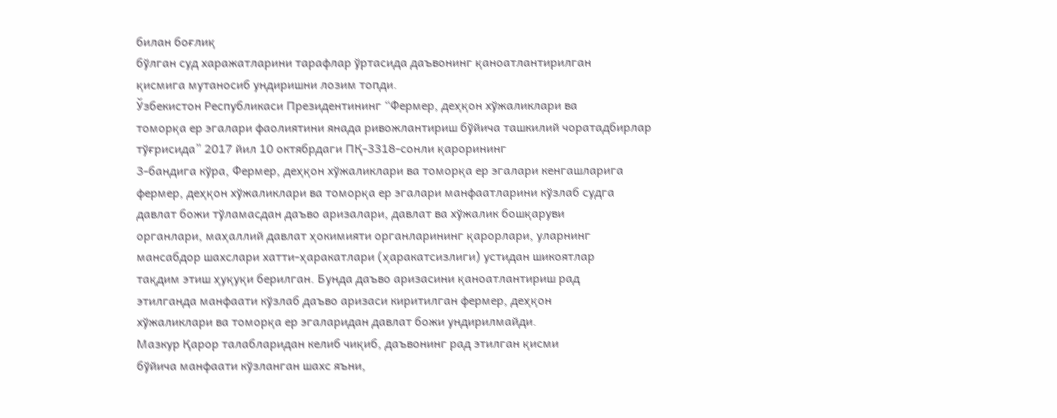билан боғлиқ
бўлган суд харажатларини тарафлар ўртасида даъвонинг қаноатлантирилган
қисмига мутаносиб ундиришни лозим топди.
Ўзбекистон Республикаси Президентининг “Фермер, деҳқон хўжаликлари ва
томорқа ер эгалари фаолиятини янада ривожлантириш бўйича ташкилий чоратадбирлар тўғрисида” 2017 йил 10 октябрдаги ПҚ-3318-сонли қарорининг
3-бандига кўра, Фермер, деҳқон хўжаликлари ва томорқа ер эгалари кенгашларига
фермер, деҳқон хўжаликлари ва томорқа ер эгалари манфаатларини кўзлаб судга
давлат божи тўламасдан даъво аризалари, давлат ва хўжалик бошқаруви
органлари, маҳаллий давлат ҳокимияти органларининг қарорлари, уларнинг
мансабдор шахслари хатти-ҳаракатлари (ҳаракатсизлиги) устидан шикоятлар
тақдим этиш ҳуқуқи берилган. Бунда даъво аризасини қаноатлантириш рад
этилганда манфаати кўзлаб даъво аризаси киритилган фермер, деҳқон
хўжаликлари ва томорқа ер эгаларидан давлат божи ундирилмайди.
Мазкур Қарор талабларидан келиб чиқиб, даъвонинг рад этилган қисми
бўйича манфаати кўзланган шахс яъни,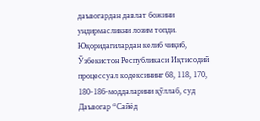даъвогардан давлат божини
ундирмасликни лозим топди.
Юқоридагилардан келиб чиқиб, Ўзбекистон Республикаси Иқтисодий
процессуал кодексининг 68, 118, 170, 180-186-моддаларини қўллаб, суд
Даъвогар “Сайёд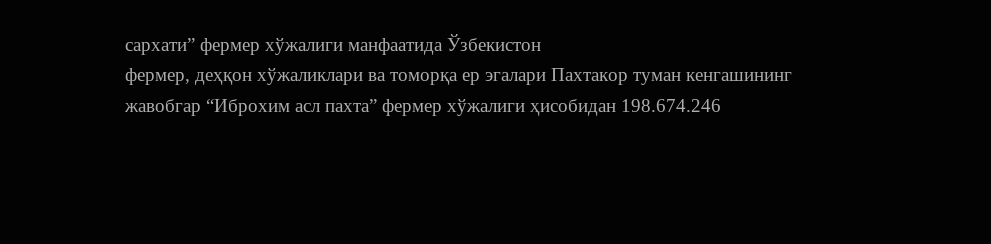сархати” фермер хўжалиги манфаатида Ўзбекистон
фермер, деҳқон хўжаликлари ва томорқа ер эгалари Пахтакор туман кенгашининг
жавобгар “Иброхим асл пахта” фермер хўжалиги ҳисобидан 198.674.246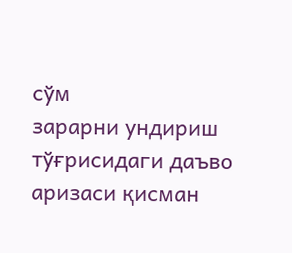сўм
зарарни ундириш тўғрисидаги даъво аризаси қисман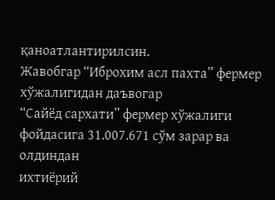қаноатлантирилсин.
Жавобгар “Иброхим асл пахта” фермер хўжалигидан даъвогар
“Сайёд сархати” фермер хўжалиги фойдасига 31.007.671 сўм зарар ва олдиндан
ихтиёрий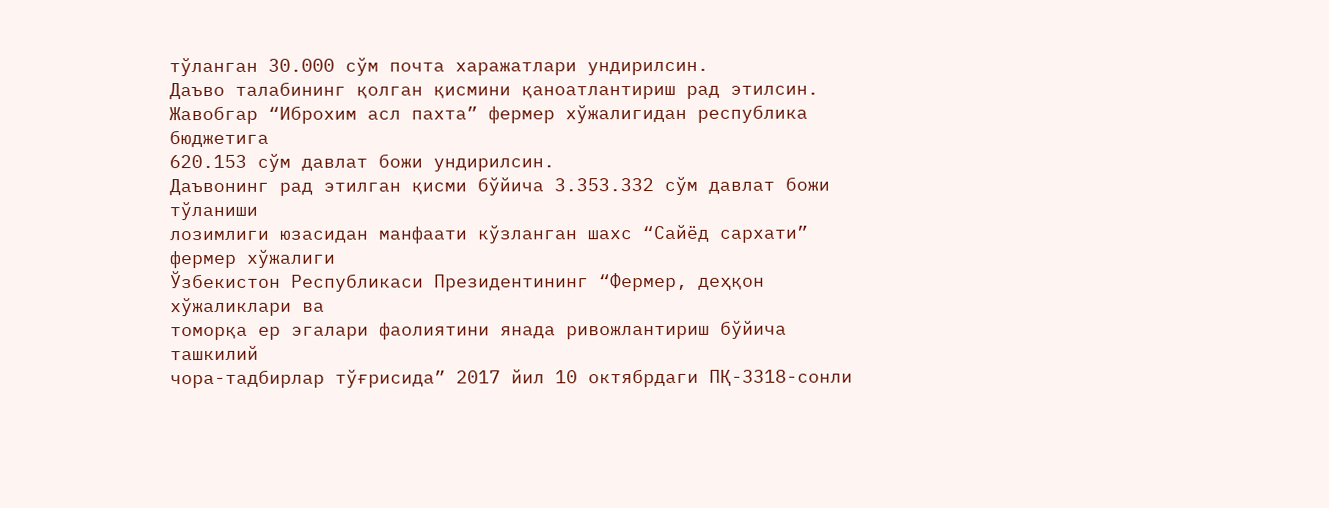тўланган 30.000 сўм почта харажатлари ундирилсин.
Даъво талабининг қолган қисмини қаноатлантириш рад этилсин.
Жавобгар “Иброхим асл пахта” фермер хўжалигидан республика бюджетига
620.153 сўм давлат божи ундирилсин.
Даъвонинг рад этилган қисми бўйича 3.353.332 сўм давлат божи тўланиши
лозимлиги юзасидан манфаати кўзланган шахс “Сайёд сархати” фермер хўжалиги
Ўзбекистон Республикаси Президентининг “Фермер, деҳқон хўжаликлари ва
томорқа ер эгалари фаолиятини янада ривожлантириш бўйича ташкилий
чора-тадбирлар тўғрисида” 2017 йил 10 октябрдаги ПҚ-3318-сонли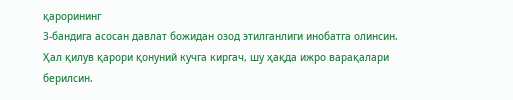қарорининг
3-бандига асосан давлат божидан озод этилганлиги инобатга олинсин.
Ҳал қилув қарори қонуний кучга киргач, шу ҳақда ижро варақалари
берилсин.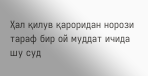Ҳал қилув қароридан норози тараф бир ой муддат ичида шу суд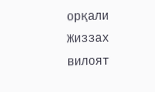орқали
Жиззах вилоят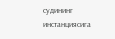судининг инстанциясига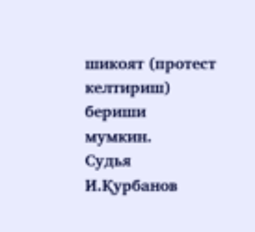шикоят (протест келтириш) бериши
мумкин.
Судья
И.Қурбанов